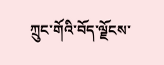ཀྲུང་གོའི་བོད་ལྗོངས་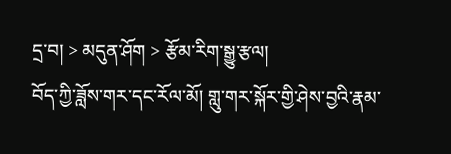དྲ་བ། > མདུན་ཤོག > རྩོམ་རིག་སྒྱུ་རྩལ།
བོད་ཀྱི་ཟློས་གར་དང་རོལ་མོ། གླུ་གར་སྐོར་གྱི་ཤེས་བྱའི་རྣམ་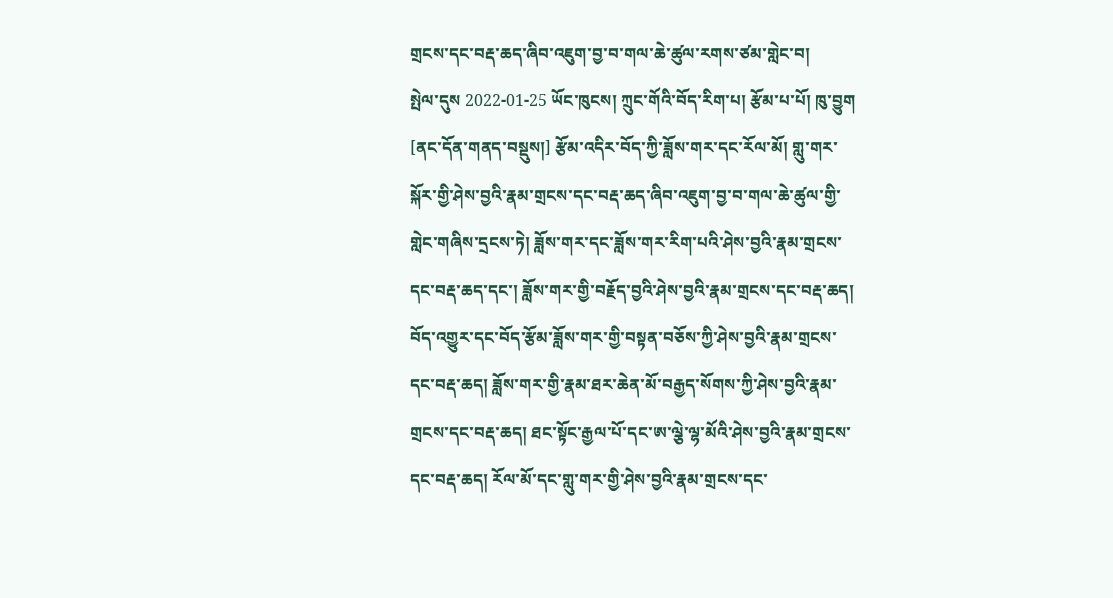གྲངས་དང་བརྡ་ཆད་ཞིབ་འཇུག་བྱ་བ་གལ་ཆེ་ཚུལ་རགས་ཙམ་གླེང་བ།
སྤེལ་དུས 2022-01-25 ཡོང་ཁུངས། ཀྲུང་གོའི་བོད་རིག་པ། རྩོམ་པ་པོ། ཁུ་བྱུག
[ནང་དོན་གནད་བསྡུས།] རྩོམ་འདིར་བོད་ཀྱི་ཟློས་གར་དང་རོལ་མོ། གླུ་གར་སྐོར་གྱི་ཤེས་བྱའི་རྣམ་གྲངས་དང་བརྡ་ཆད་ཞིབ་འཇུག་བྱ་བ་གལ་ཆེ་ཚུལ་གྱི་གླེང་གཞིས་དྲངས་ཏེ། ཟློས་གར་དང་ཟློས་གར་རིག་པའི་ཤེས་བྱའི་རྣམ་གྲངས་དང་བརྡ་ཆད་དང་། ཟློས་གར་གྱི་བརྗོད་བྱའི་ཤེས་བྱའི་རྣམ་གྲངས་དང་བརྡ་ཆད། བོད་འགྱུར་དང་བོད་རྩོམ་ཟློས་གར་གྱི་བསྟན་བཅོས་ཀྱི་ཤེས་བྱའི་རྣམ་གྲངས་དང་བརྡ་ཆད། ཟློས་གར་གྱི་རྣམ་ཐར་ཆེན་མོ་བརྒྱད་སོགས་ཀྱི་ཤེས་བྱའི་རྣམ་གྲངས་དང་བརྡ་ཆད། ཐང་སྟོང་རྒྱལ་པོ་དང་ཨ་ལྕེ་ལྷ་མོའི་ཤེས་བྱའི་རྣམ་གྲངས་དང་བརྡ་ཆད། རོལ་མོ་དང་གླུ་གར་གྱི་ཤེས་བྱའི་རྣམ་གྲངས་དང་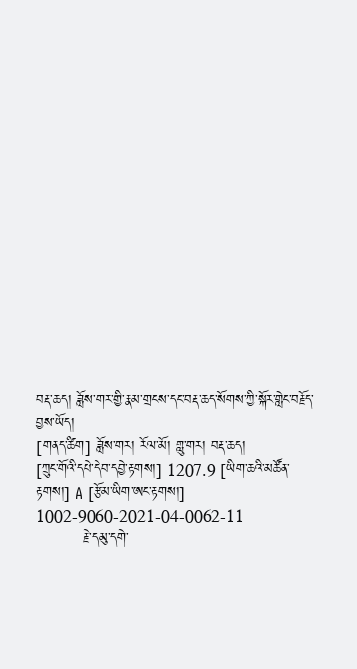བརྡ་ཆད། ཟློས་གར་གྱི་རྣམ་གྲངས་དང་བརྡ་ཆད་སོགས་ཀྱི་སྐོར་གླེང་བརྗོད་བྱས་ཡོད།
[གནད་ཚིག] ཟློས་གར། རོལ་མོ། གླུ་གར། བརྡ་ཆད།
[ཀྲུང་གོའི་དཔེ་དེབ་དབྱེ་རྟགས།] 1207.9 [ཡིག་ཆའི་མཚོན་རྟགས།] A [རྩོམ་ཡིག་ཨང་རྟགས།]  1002-9060-2021-04-0062-11
          རྗེ་དམུ་དགེ་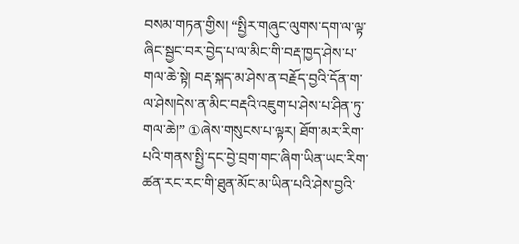བསམ་གཏན་གྱིས། “སྤྱིར་གཞུང་ལུགས་དག་ལ་ལྟ་ཞིང་སྦྱང་བར་བྱེད་པ་ལ་མིང་གི་བརྡ་ཁྱད་ཤེས་པ་གལ་ཆེ་སྟེ། བརྡ་སྐད་མ་ཤེས་ན་བརྗོད་བྱའི་དོན་ག་ལ་ཤེས།དེས་ན་མིང་བརྡའི་འཇུག་པ་ཤེས་པ་ཤིན་ཏུ་གལ་ཆེ།” ①ཞེས་གསུངས་པ་ལྟར། ཐོག་མར་རིག་པའི་གནས་སྤྱི་དང་བྱེ་བྲག་གང་ཞིག་ཡིན་ཡང་རིག་ཚན་རང་རང་གི་ཐུན་མོང་མ་ཡིན་པའི་ཤེས་བྱའི་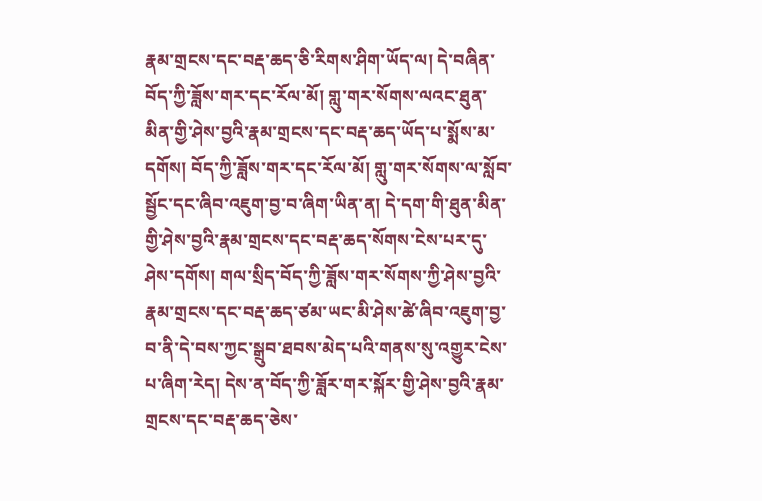རྣམ་གྲངས་དང་བརྡ་ཆད་ཅི་རིགས་ཤིག་ཡོད་ལ། དེ་བཞིན་བོད་ཀྱི་ཟློས་གར་དང་རོལ་མོ། གླུ་གར་སོགས་ལའང་ཐུན་མིན་གྱི་ཤེས་བྱའི་རྣམ་གྲངས་དང་བརྡ་ཆད་ཡོད་པ་སྨོས་མ་དགོས། བོད་ཀྱི་ཟློས་གར་དང་རོལ་མོ། གླུ་གར་སོགས་ལ་སློབ་སྦྱོང་དང་ཞིབ་འཇུག་བྱ་བ་ཞིག་ཡིན་ན། དེ་དག་གི་ཐུན་མིན་གྱི་ཤེས་བྱའི་རྣམ་གྲངས་དང་བརྡ་ཆད་སོགས་ངེས་པར་དུ་ཤེས་དགོས། གལ་སྲིད་བོད་ཀྱི་ཟློས་གར་སོགས་ཀྱི་ཤེས་བྱའི་རྣམ་གྲངས་དང་བརྡ་ཆད་ཙམ་ཡང་མི་ཤེས་ཚེ་ཞིབ་འཇུག་བྱ་བ་ནི་དེ་བས་ཀྱང་སྒྲུབ་ཐབས་མེད་པའི་གནས་སུ་འགྱུར་ངེས་པ་ཞིག་རེད། དེས་ན་བོད་ཀྱི་ཟློར་གར་སྐོར་གྱི་ཤེས་བྱའི་རྣམ་གྲངས་དང་བརྡ་ཆད་ཅེས་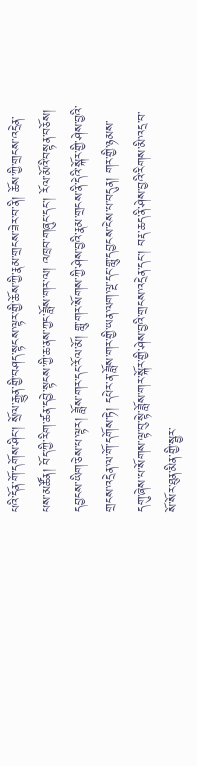པའི་དོན་གོ་དགོས་ཤིང་། སྲོལ་རྒྱུན་གྱི་བཤད་སྟངས་ལྟར་གྱི་ཆོས་ཀྱི་རྣམ་གྲངས་ཟེར་བ་ནི། ཆོས་ཀྱི་གྲངས་འདྲེན་པས་མཚོན། བོད་ཀྱི་རིག་ཚན་དབྱེ་སྟངས་ཀྱི་ཆ་ནས་ཀྱང་ཟློས་གར་ལ། འཁྲབ་གཞུང་དང་། རོལ་མོའི་བསྟན་བཅོས། དབྱངས་ཡིག་ཅེས་པ་ལྟར། ཟློས་གར་དང་རོལ་མོ། གླུ་གར་སོགས་ཀྱི་ཤེས་བྱའི་རྣམ་གྲངས་ནི་དེའི་སྐོར་གྱི་ཤེས་བྱའི་གྲངས་འདྲེན་ལ་གོ་དགོས་ཏེ། དཔེར་ན་ཟློས་གར་གྱི་ཡན་ལག་ལྔ་དང་གླུ་དབྱངས་ངེས་པ་བདུན། གར་གྱི་ཉམས་དགུ་ཞེས་པ་སོགས་ལྟ་བུ་སྟེ་ཟློས་གར་སྐོར་གྱི་ཤེས་བྱའི་གྲངས་འདྲེན་དང་། བརྡ་ཆད་ནི་ཤེས་བྱའི་རིགས་མི་འདྲ་བ་སོ་སོར་ཐུན་མིན་གྱི་སྦྱར་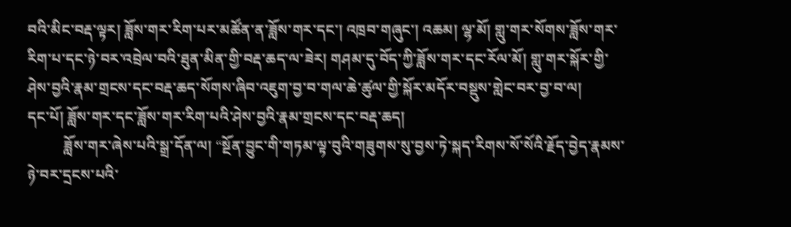བའི་མིང་བརྡ་ལྟར། ཟློས་གར་རིག་པར་མཚོན་ན་ཟློས་གར་དང་། འཁྲབ་གཞུང་། འཆམ། ལྷ་མོ། གླུ་གར་སོགས་ཟློས་གར་རིག་པ་དང་ཉེ་བར་འབྲེལ་བའི་ཐུན་མིན་གྱི་བརྡ་ཆད་ལ་ཟེར། གཤམ་དུ་བོད་ཀྱི་ཟློས་གར་དང་རོལ་མོ། གླུ་གར་སྐོར་གྱི་ཤེས་བྱའི་རྣམ་གྲངས་དང་བརྡ་ཆད་སོགས་ཞིབ་འཇུག་བྱ་བ་གལ་ཆེ་ཚུལ་གྱི་སྐོར་མདོར་བསྡུས་གླེང་བར་བྱ་བ་ལ།
དང་པོ། ཟློས་གར་དང་ཟློས་གར་རིག་པའི་ཤེས་བྱའི་རྣམ་གྲངས་དང་བརྡ་ཆད།
          ཟློས་གར་ཞེས་པའི་སྒྲ་དོན་ལ། “སྔོན་བྱུང་གི་གཏམ་ལྟ་བུའི་གཟུགས་སུ་བྱས་ཏེ་སྐད་རིགས་སོ་སོའི་རྗོད་བྱེད་རྣམས་ཉེ་བར་དྲངས་པའི་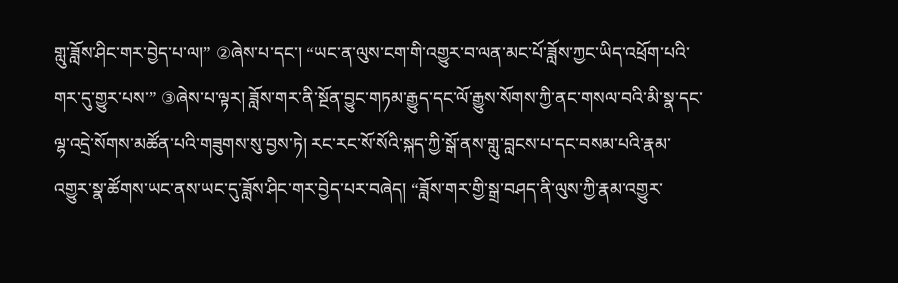གླུ་ཟློས་ཤིང་གར་བྱེད་པ་ལ།” ②ཞེས་པ་དང་། “ཡང་ན་ལུས་ངག་གི་འགྱུར་བ་ལན་མང་པོ་ཟློས་ཀྱང་ཡིད་འཕྲོག་པའི་གར་དུ་གྱུར་པས་” ③ཞེས་པ་ལྟར། ཟློས་གར་ནི་སྔོན་བྱུང་གཏམ་རྒྱུད་དང་ལོ་རྒྱུས་སོགས་ཀྱི་ནང་གསལ་བའི་མི་སྣ་དང་ལྷ་འདྲེ་སོགས་མཚོན་པའི་གཟུགས་སུ་བྱས་ཏེ། རང་རང་སོ་སོའི་སྐད་ཀྱི་སྒོ་ནས་གླུ་བླངས་པ་དང་བསམ་པའི་རྣམ་འགྱུར་སྣ་ཚོགས་ཡང་ནས་ཡང་དུ་ཟློས་ཤིང་གར་བྱེད་པར་བཞེད། “ཟློས་གར་གྱི་སྒྲ་བཤད་ནི་ལུས་ཀྱི་རྣམ་འགྱུར་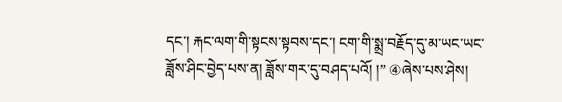དང་། རྐང་ལག་གི་སྟངས་སྟབས་དང་། ངག་གི་སྨྲ་བརྗོད་དུ་མ་ཡང་ཡང་ཟློས་ཤིང་བྱེད་པས་ན། ཟློས་གར་དུ་བཤད་པའོ། །” ④ཞེས་པས་ཤེས།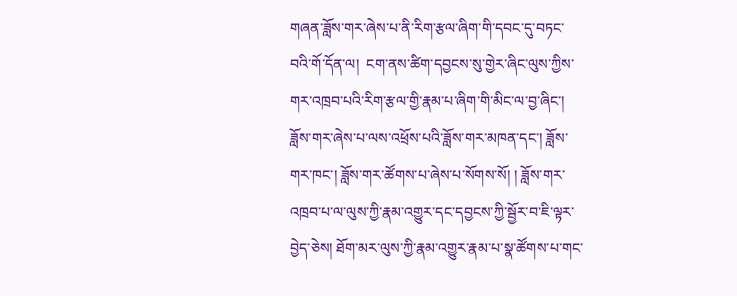གཞན་ཟློས་གར་ཞེས་པ་ནི་རིག་རྩལ་ཞིག་གི་དབང་དུ་བཏང་བའི་གོ་དོན་ལ།  ངག་ནས་ཚིག་དབྱངས་སུ་གྱེར་ཞིང་ལུས་ཀྱིས་གར་འཁྲབ་པའི་རིག་རྩལ་གྱི་རྣམ་པ་ཞིག་གི་མིང་ལ་བྱ་ཞིང་། ཟློས་གར་ཞེས་པ་ལས་འཕྲོས་པའི་ཟློས་གར་མཁན་དང་། ཟློས་གར་ཁང་། ཟློས་གར་ཚོགས་པ་ཞེས་པ་སོགས་སོ། ། ཟློས་གར་འཁྲབ་པ་ལ་ལུས་ཀྱི་རྣམ་འགྱུར་དང་དབྱངས་ཀྱི་སྦྱོར་བ་ཇི་ལྟར་བྱེད་ཅེས། ཐོག་མར་ལུས་ཀྱི་རྣམ་འགྱུར་རྣམ་པ་སྣ་ཚོགས་པ་གང་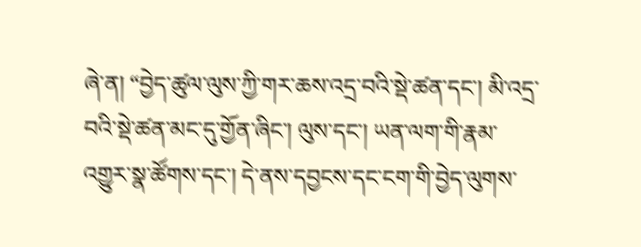ཞེ་ན། “བྱེད་ཚུལ་ལུས་ཀྱི་གར་ཆས་འདྲ་བའི་སྡེ་ཚན་དང་། མི་འདྲ་བའི་སྡེ་ཚན་མང་དུ་གྱོན་ཞིང་། ལུས་དང་། ཡན་ལག་གི་རྣམ་འགྱུར་སྣ་ཚོགས་དང་། དེ་ནས་དབྱངས་དང་ངག་གི་བྱེད་ལུགས་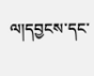ལ།དབྱངས་དང་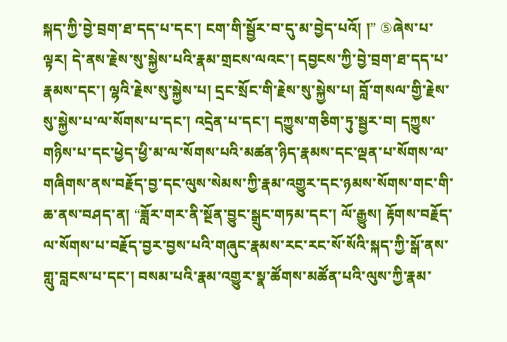སྐད་ཀྱི་བྱེ་བྲག་ཐ་དད་པ་དང་། ངག་གི་སྦྱོར་བ་དུ་མ་བྱེད་པའོ། །” ⑤ཞེས་པ་ལྟར། དེ་ནས་རྗེས་སུ་སྐྱེས་པའི་རྣམ་གྲངས་ལའང་། དབྱངས་ཀྱི་བྱེ་བྲག་ཐ་དད་པ་རྣམས་དང་། ལྷའི་རྗེས་སུ་སྐྱེས་པ། དྲང་སྲོང་གི་རྗེས་སུ་སྐྱེས་པ། བློ་གསལ་གྱི་རྗེས་སུ་སྐྱེས་པ་ལ་སོགས་པ་དང་། འདྲེན་པ་དང་། དཀྱུས་གཅིག་ཏུ་སྦྱར་བ། དཀྱུས་གཉིས་པ་དང་ཕྱེད་ཕྱི་མ་ལ་སོགས་པའི་མཚན་ཉིད་རྣམས་དང་ལྡན་པ་སོགས་ལ་གཞིགས་ནས་བརྗོད་བྱ་དང་ལུས་སེམས་ཀྱི་རྣམ་འགྱུར་དང་ཉམས་སོགས་གང་གི་ཆ་ནས་བཤད་ན། “ཟློར་གར་ནི་སྔོན་བྱུང་སྒྲུང་གཏམ་དང་། ལོ་རྒྱུས། རྟོགས་བརྗོད་ལ་སོགས་པ་བརྗོད་བྱར་བྱས་པའི་གཞུང་རྣམས་རང་རང་སོ་སོའི་སྐད་ཀྱི་སྒོ་ནས་གླུ་བླངས་པ་དང་། བསམ་པའི་རྣམ་འགྱུར་སྣ་ཚོགས་མཚོན་པའི་ལུས་ཀྱི་རྣམ་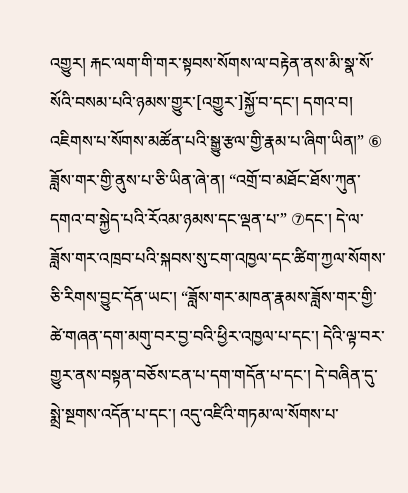འགྱུར། རྐང་ལག་གི་གར་སྟབས་སོགས་ལ་བརྟེན་ནས་མི་སྣ་སོ་སོའི་བསམ་པའི་ཉམས་གྱུར་[འགྱུར་]སྐྱོ་བ་དང་། དགའ་བ། འཇིགས་པ་སོགས་མཚོན་པའི་སྒྱུ་རྩལ་གྱི་རྣམ་པ་ཞིག་ཡིན།” ⑥ ཟློས་གར་གྱི་ནུས་པ་ཅི་ཡིན་ཞེ་ན། “འགྲོ་བ་མཐོང་ཐོས་ཀུན་དགའ་བ་སྐྱེད་པའི་རོའམ་ཉམས་དང་ལྡན་པ་” ⑦དང་། དེ་ལ་ཟློས་གར་འཁྲབ་པའི་སྐབས་སུ་ངག་འཁྱལ་དང་ཚིག་ཀྱལ་སོགས་ཅི་རིགས་བྱུང་དོན་ཡང་། “ཟློས་གར་མཁན་རྣམས་ཟློས་གར་གྱི་ཚེ་གཞན་དག་མགུ་བར་བྱ་བའི་ཕྱིར་འཁྱལ་པ་དང་། དེའི་ལྟ་བར་གྱུར་ནས་བསྟན་བཅོས་ངན་པ་དག་གདོན་པ་དང་། དེ་བཞིན་དུ་སྨྲེ་སྔགས་འདོན་པ་དང་། འདུ་འཛིའི་གཏམ་ལ་སོགས་པ་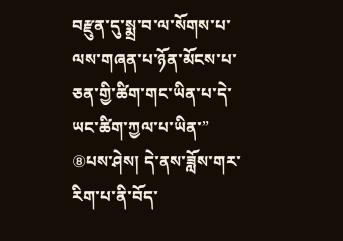བརྫུན་དུ་སྨྲ་བ་ལ་སོགས་པ་ལས་གཞན་པ་ཉོན་མོངས་པ་ཅན་གྱི་ཚིག་གང་ཡིན་པ་དེ་ཡང་ཚིག་ཀྱལ་པ་ཡིན་” ⑧པས་ཤེས། དེ་ནས་ཟློས་གར་རིག་པ་ནི་བོད་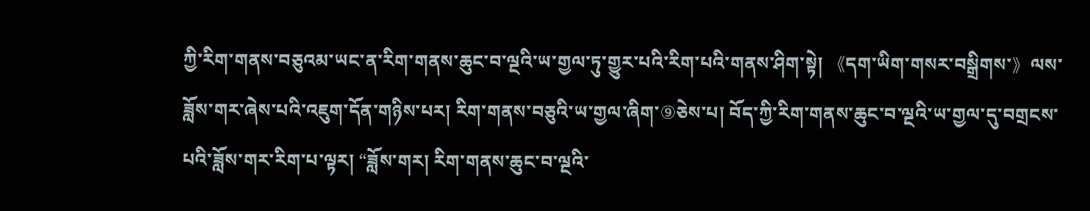ཀྱི་རིག་གནས་བཅུའམ་ཡང་ན་རིག་གནས་ཆུང་བ་ལྔའི་ཡ་གྱལ་ཏུ་གྱུར་པའི་རིག་པའི་གནས་ཤིག་སྟེ། 《དག་ཡིག་གསར་བསྒྲིགས་》ལས་ཟློས་གར་ཞེས་པའི་འཇུག་དོན་གཉིས་པར། རིག་གནས་བཅུའི་ཡ་གྱལ་ཞིག་⑨ཅེས་པ། བོད་ཀྱི་རིག་གནས་ཆུང་བ་ལྔའི་ཡ་གྱལ་དུ་བགྲངས་པའི་ཟློས་གར་རིག་པ་ལྟར། “ཟློས་གར། རིག་གནས་ཆུང་བ་ལྔའི་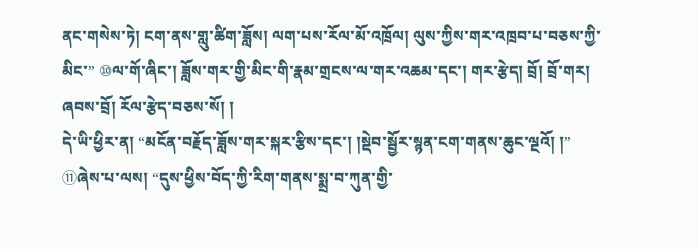ནང་གསེས་ཏེ། ངག་ནས་གླུ་ཚིག་ཟློས། ལག་པས་རོལ་མོ་འཁྲོལ། ལུས་ཀྱིས་གར་འཁྲབ་པ་བཅས་ཀྱི་མིང་” ⑩ལ་གོ་ཞིང་། ཟློས་གར་གྱི་མིང་གི་རྣམ་གྲངས་ལ་གར་འཆམ་དང་། གར་རྩེད། བྲོ། བྲོ་གར། ཞབས་བྲོ། རོལ་རྩེད་བཅས་སོ། །
དེ་ཡི་ཕྱིར་ན། “མངོན་བརྗོད་ཟློས་གར་སྐར་རྩིས་དང་། །སྡེབ་སྦྱོར་སྙན་ངག་གནས་ཆུང་ལྔའོ། །” ⑪ཞེས་པ་ལས། “དུས་ཕྱིས་བོད་ཀྱི་རིག་གནས་སྨྲ་བ་ཀུན་གྱི་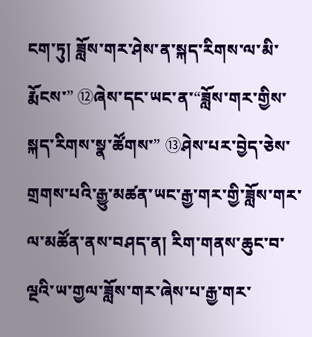ངག་ཏུ། ཟློས་གར་ཤེས་ན་སྐད་རིགས་ལ་མི་རྨོངས་” ⑫ཞེས་དང་ཡང་ན་“ཟློས་གར་གྱིས་སྐད་རིགས་སྣ་ཚོགས་” ⑬ཤེས་པར་བྱེད་ཅེས་གྲགས་པའི་རྒྱུ་མཚན་ཡང་རྒྱ་གར་གྱི་ཟློས་གར་ལ་མཚོན་ནས་བཤད་ན། རིག་གནས་ཆུང་བ་ལྔའི་ཡ་གྱལ་ཟློས་གར་ཞེས་པ་རྒྱ་གར་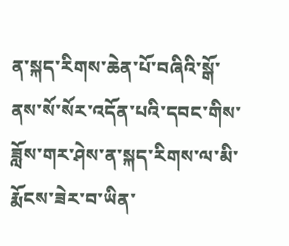ན་སྐད་རིགས་ཆེན་པོ་བཞིའི་སྒོ་ནས་སོ་སོར་འདོན་པའི་དབང་གིས་ཟློས་གར་ཤེས་ན་སྐད་རིགས་ལ་མི་རྨོངས་ཟེར་བ་ཡིན་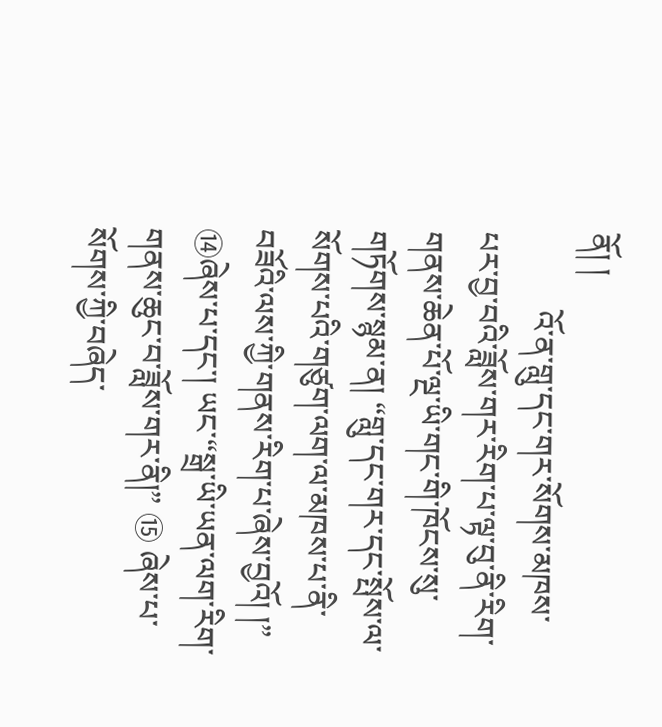ནོ། །
          འོ་ན་གླུ་དང་གར་སོགས་མཁས་པར་བྱ་བའི་ཟློས་གར་རིག་པ་ལྟ་བུ་ནི་རིག་གནས་ཆེན་པོ་ལྔ་ཡི་གང་གི་ཁོངས་སུ་གཏོགས་སྙམ་ན། “གླུ་དང་གར་དང་སྤོས་ལ་སོགས་པའི་གཙུག་ལག་ལ་མཁས་པ་ནི་བཟོའི་ལས་ཀྱི་གནས་རིག་པ་ཞེས་བྱའོ། །” ⑭ཞེས་པ་དང་། ཡང་“སྒྲ་ཡི་ཡན་ལག་རིག་གནས་ཆུང་བ་ཟློས་གར་ནི།” ⑮ ཞེས་པ་སོགས་ཀྱི་བཞེད་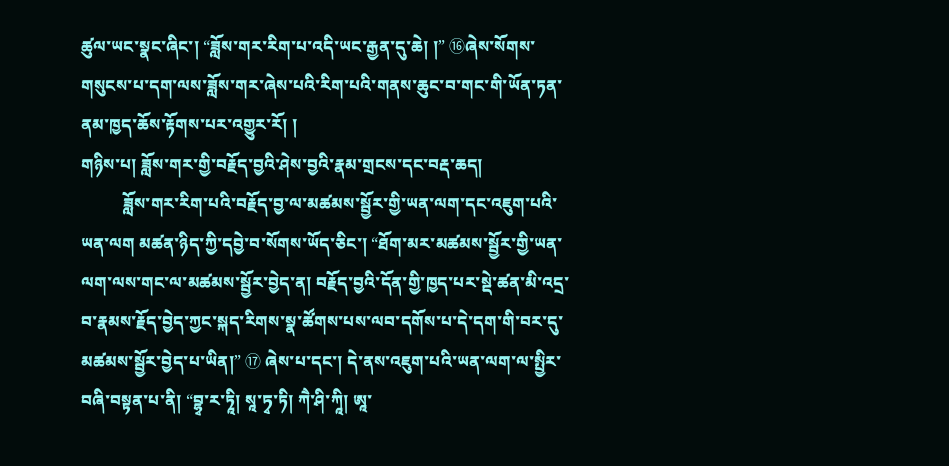ཚུལ་ཡང་སྣང་ཞིང་། “ཟློས་གར་རིག་པ་འདི་ཡང་རྒྱན་དུ་ཆེ། །” ⑯ཞེས་སོགས་གསུངས་པ་དག་ལས་ཟློས་གར་ཞེས་པའི་རིག་པའི་གནས་ཆུང་བ་གང་གི་ཡོན་ཏན་ནམ་ཁྱད་ཆོས་རྟོགས་པར་འགྱུར་རོ། །
གཉིས་པ། ཟློས་གར་གྱི་བརྗོད་བྱའི་ཤེས་བྱའི་རྣམ་གྲངས་དང་བརྡ་ཆད།
          ཟློས་གར་རིག་པའི་བརྗོད་བྱ་ལ་མཚམས་སྦྱོར་གྱི་ཡན་ལག་དང་འཇུག་པའི་ཡན་ལག མཚན་ཉིད་ཀྱི་དབྱེ་བ་སོགས་ཡོད་ཅིང་། “ཐོག་མར་མཚམས་སྦྱོར་གྱི་ཡན་ལག་ལས་གང་ལ་མཚམས་སྦྱོར་བྱེད་ན། བརྗོད་བྱའི་དོན་གྱི་ཁྱད་པར་སྡེ་ཚན་མི་འདྲ་བ་རྣམས་རྗོད་བྱེད་ཀྱང་སྐད་རིགས་སྣ་ཚོགས་པས་ལབ་དགོས་པ་དེ་དག་གི་བར་དུ་མཚམས་སྦྱོར་བྱེད་པ་ཡིན།” ⑰ ཞེས་པ་དང་། དེ་ནས་འཇུག་པའི་ཡན་ལག་ལ་སྤྱིར་བཞི་བསྟན་པ་ནི། “བྷྭ་ར་ཏཱི། སཱ་ཏྭ་ཏི། ཀཻ་ཤི་ཀཱི། ཨཱ་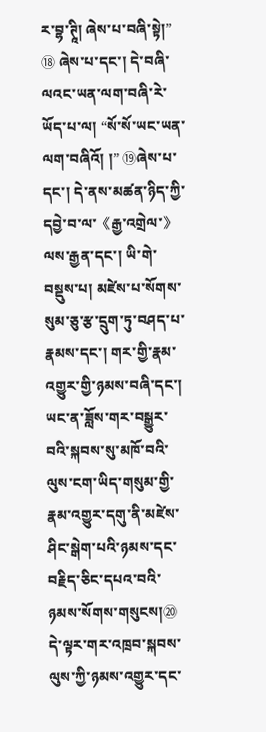ར་བྷ་ཊཱི། ཞེས་པ་བཞི་སྟེ།” ⑱ ཞེས་པ་དང་། དེ་བཞི་ལའང་ཡན་ལག་བཞི་རེ་ཡོད་པ་ལ། “སོ་སོ་ཡང་ཡན་ལག་བཞིའོ། །” ⑲ཞེས་པ་དང་། དེ་ནས་མཚན་ཉིད་ཀྱི་དབྱེ་བ་ལ་《རྒྱ་འགྲེལ་》ལས་རྒྱན་དང་། ཡི་གེ་བསྡུས་པ། མཛེས་པ་སོགས་སུམ་ཅུ་རྩ་དྲུག་ཏུ་བཤད་པ་རྣམས་དང་། གར་གྱི་རྣམ་འགྱུར་གྱི་ཉམས་བཞི་དང་། ཡང་ན་ཟློས་གར་བསྒྱུར་བའི་སྐབས་སུ་མཁོ་བའི་ལུས་ངག་ཡིད་གསུམ་གྱི་རྣམ་འགྱུར་དགུ་ནི་མཛེས་ཤིང་སྒེག་པའི་ཉམས་དང་བརྗིད་ཅིང་དཔའ་བའི་ཉམས་སོགས་གསུངས།⑳ དེ་ལྟར་གར་འཁྲབ་སྐབས་ལུས་ཀྱི་ཉམས་འགྱུར་དང་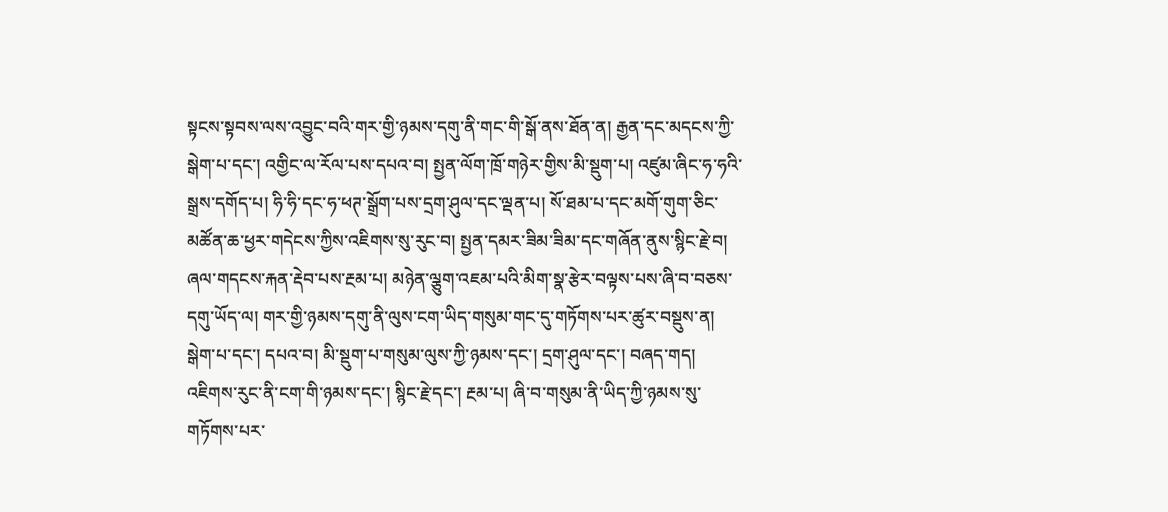སྟངས་སྟབས་ལས་འབྱུང་བའི་གར་གྱི་ཉམས་དགུ་ནི་གང་གི་སྒོ་ནས་ཐོན་ན། རྒྱན་དང་མདངས་ཀྱི་སྒེག་པ་དང་། འགྱིང་ལ་རོལ་པས་དཔའ་བ། སྤྱན་ལོག་ཁྲོ་གཉེར་གྱིས་མི་སྡུག་པ། འཛུམ་ཞིང་ཧ་ཧའི་སྒྲས་དགོད་པ། ཧི་ཧི་དང་ཧ་ཕཊ་སྒྲོག་པས་དྲག་ཤུལ་དང་ལྡན་པ། སོ་ཐམ་པ་དང་མགོ་གུག་ཅིང་མཚོན་ཆ་ཕྱར་གདེངས་ཀྱིས་འཇིགས་སུ་རུང་བ། སྤྱན་དམར་ཟིམ་ཟིམ་དང་གཞོན་ནུས་སྙིང་རྗེ་བ། ཞལ་གདངས་རྐན་རྡེབ་པས་རྔམ་པ། མཉེན་ལྕུག་འཇམ་པའི་མིག་སྣ་རྩེར་བལྟས་པས་ཞི་བ་བཅས་དགུ་ཡོད་ལ། གར་གྱི་ཉམས་དགུ་ནི་ལུས་ངག་ཡིད་གསུམ་གང་དུ་གཏོགས་པར་ཚུར་བསྡུས་ན། སྒེག་པ་དང་། དཔའ་བ། མི་སྡུག་པ་གསུམ་ལུས་ཀྱི་ཉམས་དང་། དྲག་ཤུལ་དང་། བཞད་གད། འཇིགས་རུང་ནི་ངག་གི་ཉམས་དང་། སྙིང་རྗེ་དང་། རྔམ་པ། ཞི་བ་གསུམ་ནི་ཡིད་ཀྱི་ཉམས་སུ་གཏོགས་པར་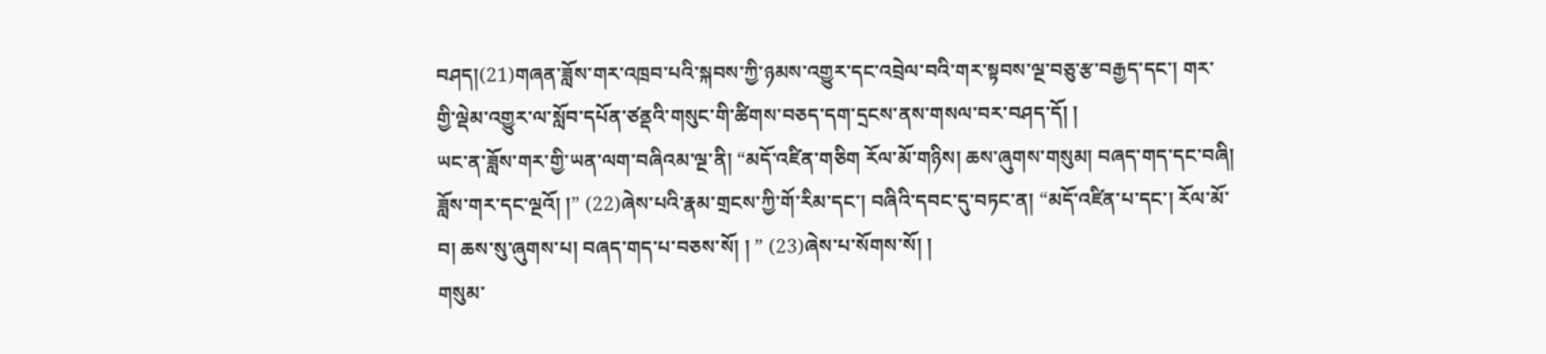བཤད།(21)གཞན་ཟློས་གར་འཁྲབ་པའི་སྐབས་ཀྱི་ཉམས་འགྱུར་དང་འབྲེལ་བའི་གར་སྟབས་ལྔ་བཅུ་རྩ་བརྒྱད་དང་། གར་གྱི་ལྡེམ་འགྱུར་ལ་སློབ་དཔོན་ཙནྡའི་གསུང་གི་ཚིགས་བཅད་དག་དྲངས་ནས་གསལ་བར་བཤད་དོ། །
ཡང་ན་ཟློས་གར་གྱི་ཡན་ལག་བཞིའམ་ལྔ་ནི། “མདོ་འཛིན་གཅིག རོལ་མོ་གཉིས། ཆས་ཞུགས་གསུམ། བཞད་གད་དང་བཞི། ཟློས་གར་དང་ལྔའོ། །” (22)ཞེས་པའི་རྣམ་གྲངས་ཀྱི་གོ་རིམ་དང་། བཞིའི་དབང་དུ་བཏང་ན། “མདོ་འཛིན་པ་དང་། རོལ་མོ་བ། ཆས་སུ་ཞུགས་པ། བཞད་གད་པ་བཅས་སོ། ། ” (23)ཞེས་པ་སོགས་སོ། །
གསུམ་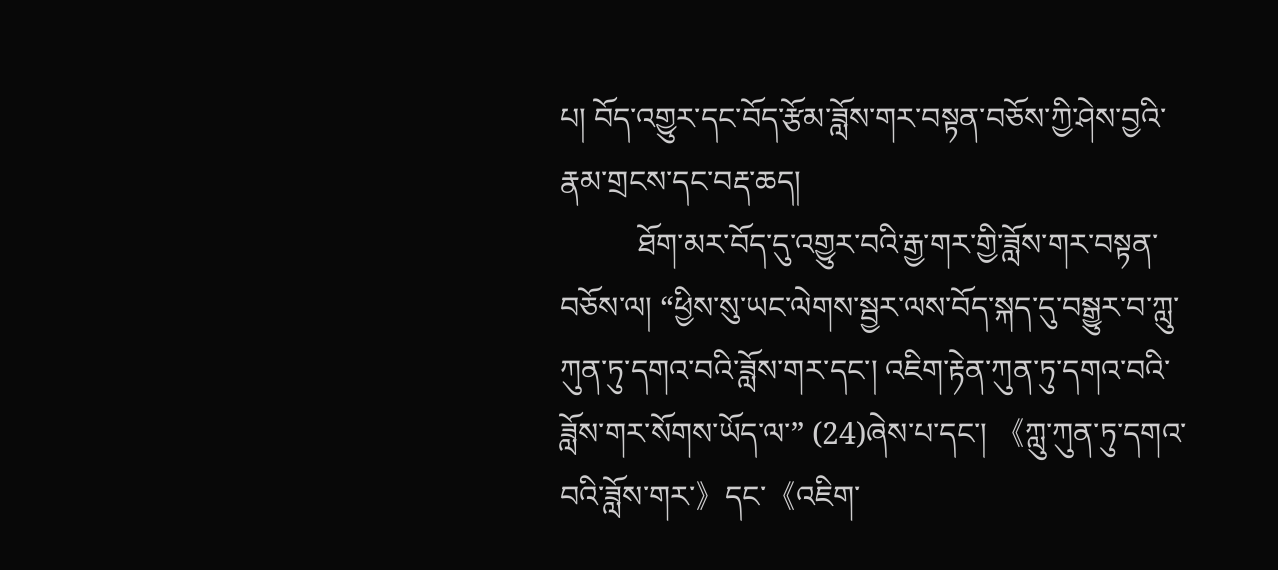པ། བོད་འགྱུར་དང་བོད་རྩོམ་ཟློས་གར་བསྟན་བཅོས་ཀྱི་ཤེས་བྱའི་རྣམ་གྲངས་དང་བརྡ་ཆད།
          ཐོག་མར་བོད་དུ་འགྱུར་བའི་རྒྱ་གར་གྱི་ཟློས་གར་བསྟན་བཅོས་ལ། “ཕྱིས་སུ་ཡང་ལེགས་སྦྱར་ལས་བོད་སྐད་དུ་བསྒྱུར་བ་ཀླུ་ཀུན་ཏུ་དགའ་བའི་ཟློས་གར་དང་། འཇིག་རྟེན་ཀུན་ཏུ་དགའ་བའི་ཟློས་གར་སོགས་ཡོད་ལ་” (24)ཞེས་པ་དང་། 《ཀླུ་ཀུན་ཏུ་དགའ་བའི་ཟློས་གར་》དང་《འཇིག་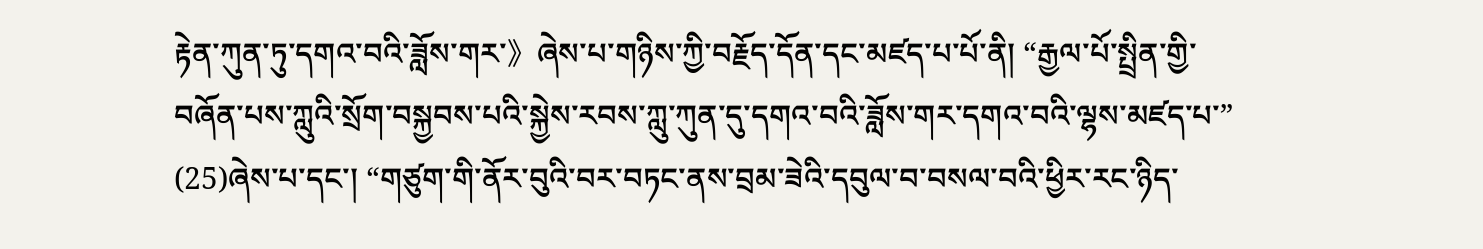རྟེན་ཀུན་ཏུ་དགའ་བའི་ཟློས་གར་》ཞེས་པ་གཉིས་ཀྱི་བརྗོད་དོན་དང་མཛད་པ་པོ་ནི། “རྒྱལ་པོ་སྤྲིན་གྱི་བཞོན་པས་ཀླུའི་སྲོག་བསྐྱབས་པའི་སྐྱེས་རབས་ཀླུ་ཀུན་དུ་དགའ་བའི་ཟློས་གར་དགའ་བའི་ལྷས་མཛད་པ་” (25)ཞེས་པ་དང་། “གཙུག་གི་ནོར་བུའི་བར་བཏང་ནས་བྲམ་ཟེའི་དབུལ་བ་བསལ་བའི་ཕྱིར་རང་ཉིད་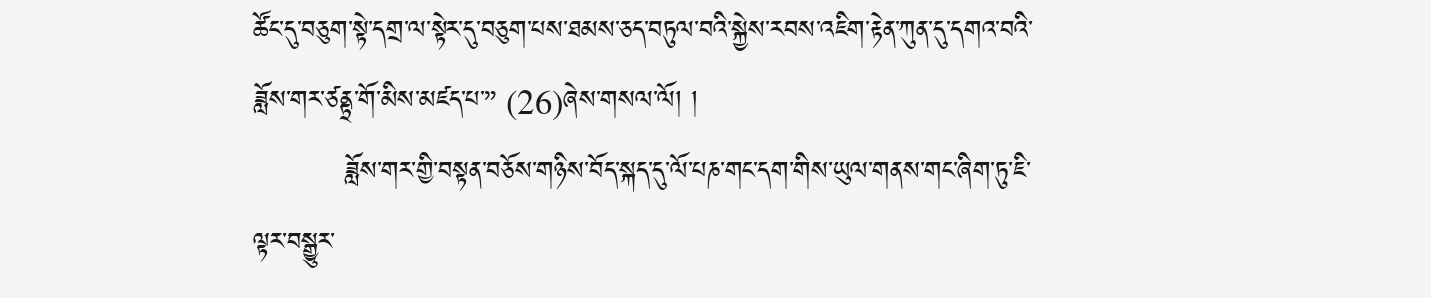ཚོང་དུ་བཅུག་སྟེ་དགྲ་ལ་སྟེར་དུ་བཅུག་པས་ཐམས་ཅད་བཏུལ་བའི་སྐྱེས་རབས་འཇིག་རྟེན་ཀུན་དུ་དགའ་བའི་ཟློས་གར་ཙནྟྲ་གོ་མིས་མཛད་པ་” (26)ཞེས་གསལ་ལོ། །
          ཟློས་གར་གྱི་བསྟན་བཅོས་གཉིས་བོད་སྐད་དུ་ལོ་པཎ་གང་དག་གིས་ཡུལ་གནས་གང་ཞིག་ཏུ་ཇི་ལྟར་བསྒྱུར་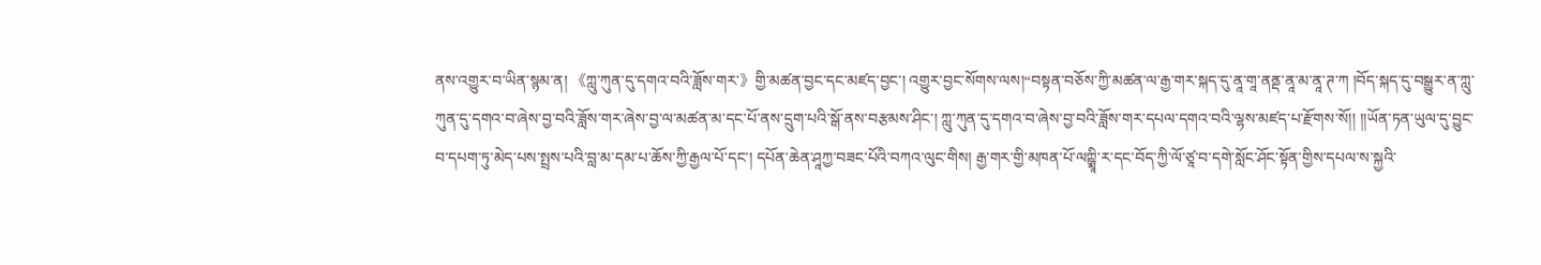ནས་འགྱུར་བ་ཡིན་སྙམ་ན། 《ཀླུ་ཀུན་དུ་དགའ་བའི་ཟློས་གར་》གྱི་མཚན་བྱང་དང་མཛད་བྱང་། འགྱུར་བྱང་སོགས་ལས།“བསྟན་བཅོས་ཀྱི་མཚན་ལ་རྒྱ་གར་སྐད་དུ་ནཱ་གཱ་ནནྡ་ནཱ་མ་ནཱ་ཊ་ཀ །བོད་སྐད་དུ་བསྒྱུར་ན་ཀླུ་ཀུན་དུ་དགའ་བ་ཞེས་བྱ་བའི་ཟློས་གར་ཞེས་བྱ་ལ་མཚན་མ་དང་པོ་ནས་དྲུག་པའི་སྒོ་ནས་བརྩམས་ཤིང་། ཀླུ་ཀུན་དུ་དགའ་བ་ཞེས་བྱ་བའི་ཟློས་གར་དཔལ་དགའ་བའི་ལྷས་མཛད་པ་རྫོགས་སོ།། །།ཡོན་ཏན་ཡུལ་དུ་བྱུང་བ་དཔག་ཏུ་མེད་པས་སྤྲས་པའི་བླ་མ་དམ་པ་ཆོས་ཀྱི་རྒྱལ་པོ་དང་། དཔོན་ཆེན་ཤཱཀྱ་བཟང་པོའི་བཀའ་ལུང་གིས། རྒྱ་གར་གྱི་མཁན་པོ་ལཀྵྨཱི་ར་དང་བོད་ཀྱི་ལོ་ཙཱ་བ་དགེ་སློང་ཤོང་སྟོན་གྱིས་དཔལ་ས་སྐྱའི་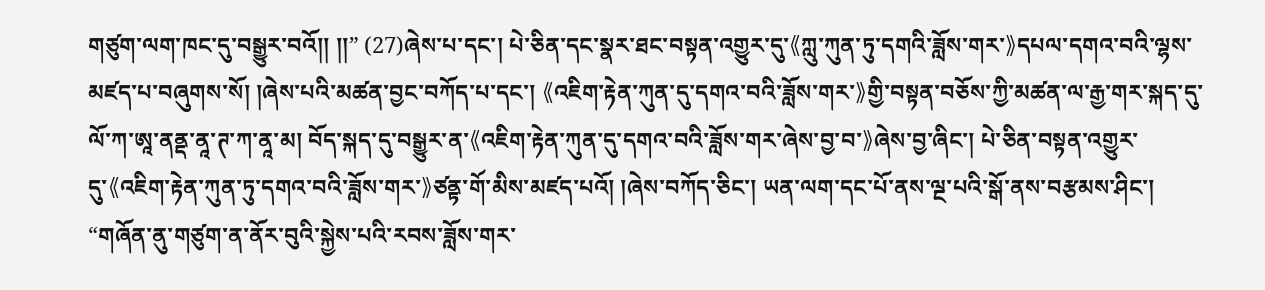གཙུག་ལག་ཁང་དུ་བསྒྱུར་བའོ།། །།” (27)ཞེས་པ་དང་། པེ་ཅིན་དང་སྣར་ཐང་བསྟན་འགྱུར་དུ་《ཀླུ་ཀུན་ཏུ་དགའི་ཟློས་གར་》དཔལ་དགའ་བའི་ལྷས་མཛད་པ་བཞུགས་སོ། །ཞེས་པའི་མཚན་བྱང་བཀོད་པ་དང་། 《འཇིག་རྟེན་ཀུན་དུ་དགའ་བའི་ཟློས་གར་》གྱི་བསྟན་བཅོས་ཀྱི་མཚན་ལ་རྒྱ་གར་སྐད་དུ་ལོ་ཀ་ཨཱ་ནནྡ་ནཱ་ཊ་ཀ་ནཱ་མ། བོད་སྐད་དུ་བསྒྱུར་ན་《འཇིག་རྟེན་ཀུན་དུ་དགའ་བའི་ཟློས་གར་ཞེས་བྱ་བ་》ཞེས་བྱ་ཞིང་། པེ་ཅིན་བསྟན་འགྱུར་དུ་《འཇིག་རྟེན་ཀུན་ཏུ་དགའ་བའི་ཟློས་གར་》ཙནྟ་གོ་མིས་མཛད་པའོ། །ཞེས་བཀོད་ཅིང་། ཡན་ལག་དང་པོ་ནས་ལྔ་པའི་སྒོ་ནས་བརྩམས་ཤིང་། “གཞོན་ནུ་གཙུག་ན་ནོར་བུའི་སྐྱེས་པའི་རབས་ཟློས་གར་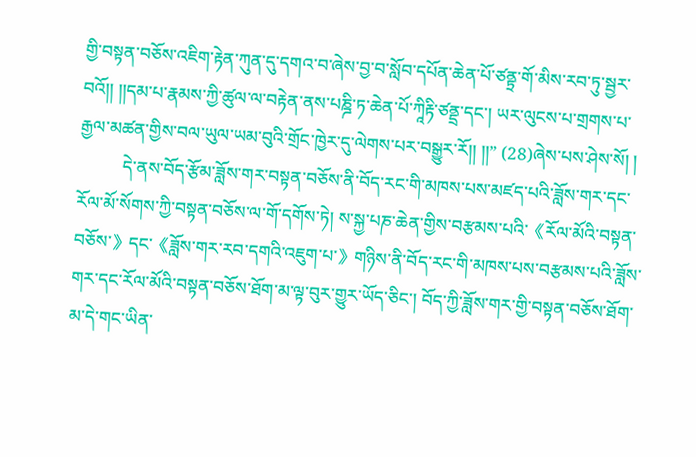གྱི་བསྟན་བཅོས་འཇིག་རྟེན་ཀུན་དུ་དགའ་བ་ཞེས་བྱ་བ་སློབ་དཔོན་ཆེན་པོ་ཙནྟྲ་གོ་མིས་རབ་ཏུ་སྦྱར་བའོ།། །།དམ་པ་རྣམས་ཀྱི་ཚུལ་ལ་བརྟེན་ནས་པཎྜི་ཏ་ཆེན་པོ་ཀཱིརྟི་ཙནྡྲ་དང་། ཡར་ལུངས་པ་གྲགས་པ་རྒྱལ་མཚན་གྱིས་བལ་ཡུལ་ཡམ་བུའི་གྲོང་ཁྱེར་དུ་ལེགས་པར་བསྒྱུར་རོ།། །།” (28)ཞེས་པས་ཤེས་སོ། །
          དེ་ནས་བོད་རྩོམ་ཟློས་གར་བསྟན་བཅོས་ནི་བོད་རང་གི་མཁས་པས་མཛད་པའི་ཟློས་གར་དང་རོལ་མོ་སོགས་ཀྱི་བསྟན་བཅོས་ལ་གོ་དགོས་ཏེ། ས་སྐྱ་པཎ་ཆེན་གྱིས་བརྩམས་པའི་《རོལ་མོའི་བསྟན་བཅོས་》དང་《ཟློས་གར་རབ་དགའི་འཇུག་པ་》གཉིས་ནི་བོད་རང་གི་མཁས་པས་བརྩམས་པའི་ཟློས་གར་དང་རོལ་མོའི་བསྟན་བཅོས་ཐོག་མ་ལྟ་བུར་གྱུར་ཡོད་ཅིང་། བོད་ཀྱི་ཟློས་གར་གྱི་བསྟན་བཅོས་ཐོག་མ་དེ་གང་ཡིན་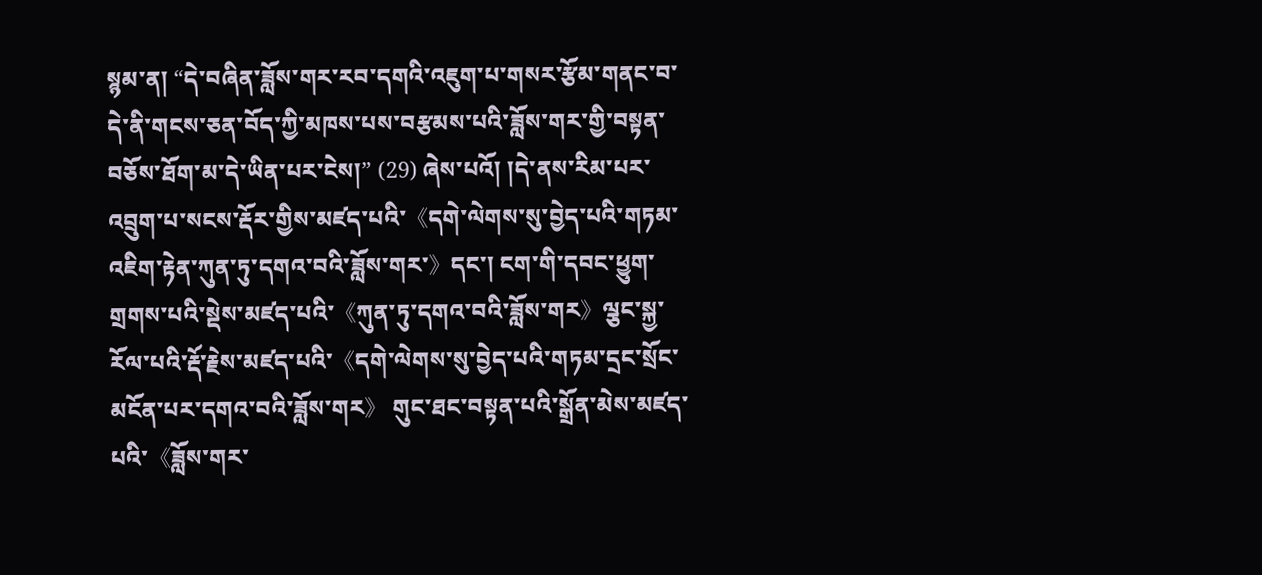སྙམ་ན། “དེ་བཞིན་ཟློས་གར་རབ་དགའི་འཇུག་པ་གསར་རྩོམ་གནང་བ་དེ་ནི་གངས་ཅན་བོད་ཀྱི་མཁས་པས་བརྩམས་པའི་ཟློས་གར་གྱི་བསྟན་བཅོས་ཐོག་མ་དེ་ཡིན་པར་ངེས།” (29) ཞེས་པའོ། །དེ་ནས་རིམ་པར་འབྲུག་པ་སངས་རྡོར་གྱིས་མཛད་པའི་《དགེ་ལེགས་སུ་བྱེད་པའི་གཏམ་འཇིག་རྟེན་ཀུན་ཏུ་དགའ་བའི་ཟློས་གར་》དང་། ངག་གི་དབང་ཕྱུག་གྲགས་པའི་སྡེས་མཛད་པའི་《ཀུན་ཏུ་དགའ་བའི་ཟློས་གར》ལྕང་སྐྱ་རོལ་པའི་རྡོ་རྗེས་མཛད་པའི་《དགེ་ལེགས་སུ་བྱེད་པའི་གཏམ་དྲང་སྲོང་མངོན་པར་དགའ་བའི་ཟློས་གར》 གུང་ཐང་བསྟན་པའི་སྒྲོན་མེས་མཛད་པའི་《ཟློས་གར་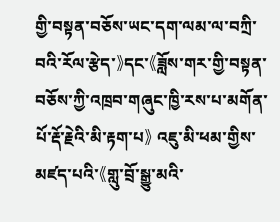གྱི་བསྟན་བཅོས་ཡང་དག་ལམ་ལ་བཀྲི་བའི་རོལ་རྩེད་》དང་《ཟློས་གར་གྱི་བསྟན་བཅོས་ཀྱི་འཁྲབ་གཞུང་ཁྱི་རས་པ་མགོན་པོ་རྡོ་རྗེའི་མི་རྟག་པ》 འཇུ་མི་ཕམ་གྱིས་མཛད་པའི་《གླུ་བྲོ་སྒྱུ་མའི་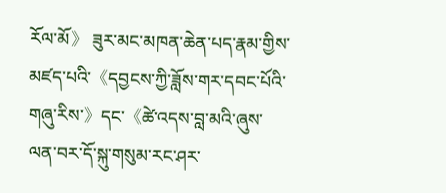རོལ་མོ》 ཟུར་མང་མཁན་ཆེན་པད་རྣམ་གྱིས་མཛད་པའི་《དབྱངས་ཀྱི་ཟློས་གར་དབང་པོའི་གཞུ་རིས་》དང་《ཚེ་འདས་བླ་མའི་ཞུས་ལན་བར་དོ་སྐུ་གསུམ་རང་ཤར་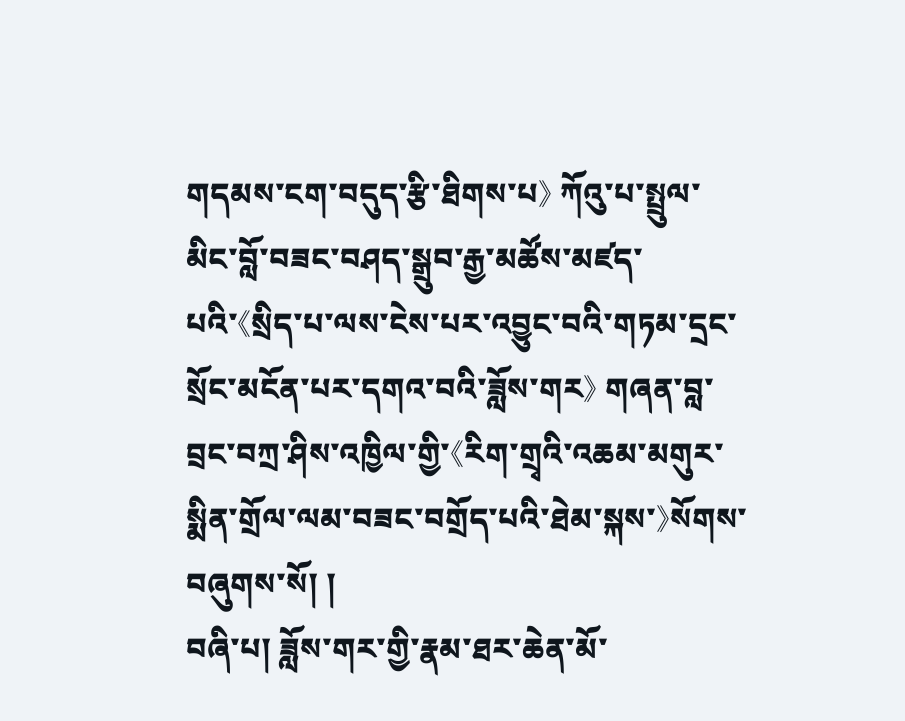གདམས་ངག་བདུད་རྩི་ཐིགས་པ》 ཀོའུ་པ་སྤྲུལ་མིང་བློ་བཟང་བཤད་སྒྲུབ་རྒྱ་མཚོས་མཛད་པའི་《སྲིད་པ་ལས་ངེས་པར་འབྱུང་བའི་གཏམ་དྲང་སྲོང་མངོན་པར་དགའ་བའི་ཟློས་གར》 གཞན་བླ་བྲང་བཀྲ་ཤིས་འཁྱིལ་གྱི་《རིག་གྲྭའི་འཆམ་མགུར་སྨིན་གྲོལ་ལམ་བཟང་བགྲོད་པའི་ཐེམ་སྐས་》སོགས་བཞུགས་སོ། །
བཞི་པ། ཟློས་གར་གྱི་རྣམ་ཐར་ཆེན་མོ་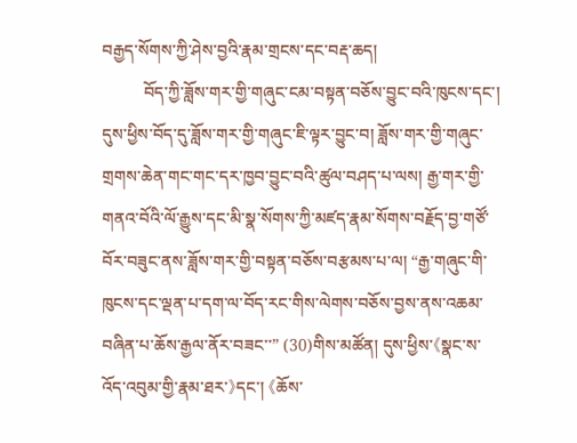བརྒྱད་སོགས་ཀྱི་ཤེས་བྱའི་རྣམ་གྲངས་དང་བརྡ་ཆད།
          བོད་ཀྱི་ཟློས་གར་གྱི་གཞུང་ངམ་བསྟན་བཅོས་བྱུང་བའི་ཁུངས་དང་། དུས་ཕྱིས་བོད་དུ་ཟློས་གར་གྱི་གཞུང་ཇི་ལྟར་བྱུང་བ། ཟློས་གར་གྱི་གཞུང་གྲགས་ཆེན་གང་གང་དར་ཁྱབ་བྱུང་བའི་ཚུལ་བཤད་པ་ལས། རྒྱ་གར་གྱི་གནའ་བོའི་ལོ་རྒྱུས་དང་མི་སྣ་སོགས་ཀྱི་མཛད་རྣམ་སོགས་བརྗོད་བྱ་གཙོ་བོར་བཟུང་ནས་ཟློས་གར་གྱི་བསྟན་བཅོས་བརྩམས་པ་ལ། “རྒྱ་གཞུང་གི་ཁུངས་དང་ལྡན་པ་དག་ལ་བོད་རང་གིས་ལེགས་བཅོས་བྱས་ནས་འཆམ་བཞིན་པ་ཆོས་རྒྱལ་ནོར་བཟང་་” (30)གིས་མཚོན། དུས་ཕྱིས་《སྣང་ས་འོད་འབུམ་གྱི་རྣམ་ཐར་》དང་། 《ཆོས་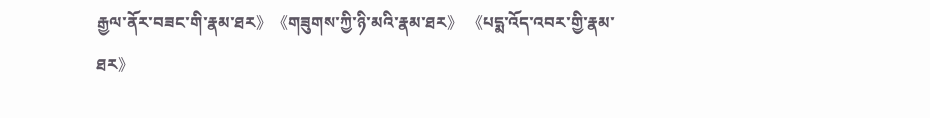རྒྱལ་ནོར་བཟང་གི་རྣམ་ཐར》《གཟུགས་ཀྱི་ཉི་མའི་རྣམ་ཐར》 《པདྨ་འོད་འབར་གྱི་རྣམ་ཐར》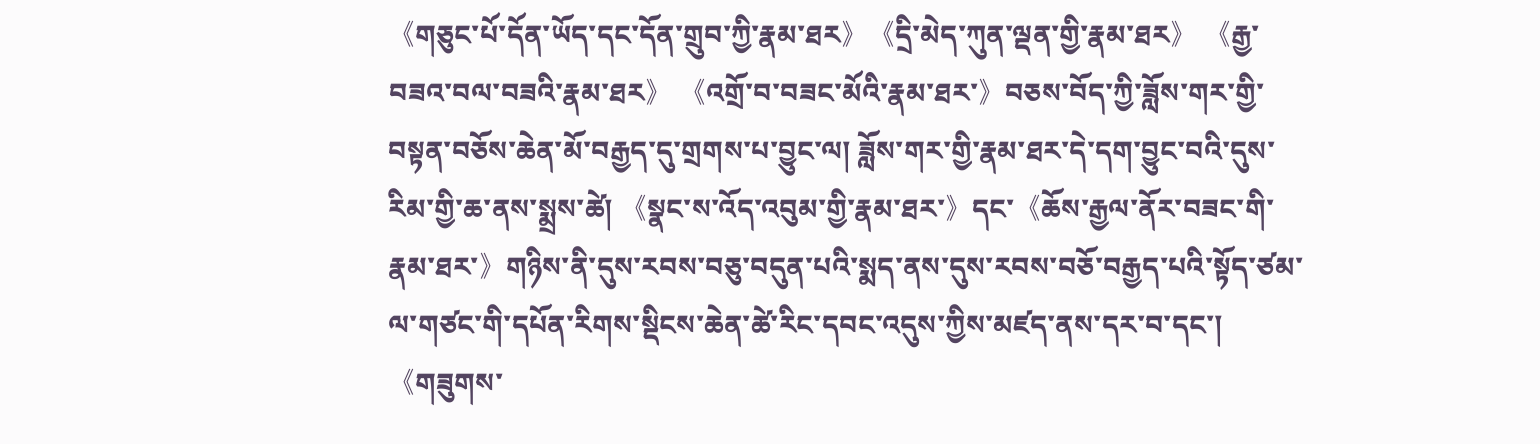《གཅུང་པོ་དོན་ཡོད་དང་དོན་གྲུབ་ཀྱི་རྣམ་ཐར》《དྲི་མེད་ཀུན་ལྡན་གྱི་རྣམ་ཐར》 《རྒྱ་བཟའ་བལ་བཟའི་རྣམ་ཐར》 《འགྲོ་བ་བཟང་མོའི་རྣམ་ཐར་》བཅས་བོད་ཀྱི་ཟློས་གར་གྱི་བསྟན་བཅོས་ཆེན་མོ་བརྒྱད་དུ་གྲགས་པ་བྱུང་ལ། ཟློས་གར་གྱི་རྣམ་ཐར་དེ་དག་བྱུང་བའི་དུས་རིམ་གྱི་ཆ་ནས་སྨྲས་ཚེ། 《སྣང་ས་འོད་འབུམ་གྱི་རྣམ་ཐར་》དང་《ཆོས་རྒྱལ་ནོར་བཟང་གི་རྣམ་ཐར་》གཉིས་ནི་དུས་རབས་བཅུ་བདུན་པའི་སྨད་ནས་དུས་རབས་བཅོ་བརྒྱད་པའི་སྟོད་ཙམ་ལ་གཙང་གི་དཔོན་རིགས་སྡིངས་ཆེན་ཚེ་རིང་དབང་འདུས་ཀྱིས་མཛད་ནས་དར་བ་དང་། 《གཟུགས་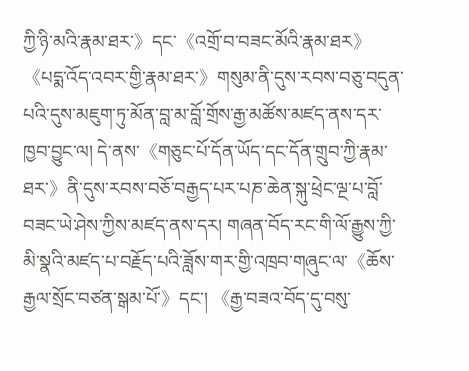ཀྱི་ཉི་མའི་རྣམ་ཐར་》དང་《འགྲོ་བ་བཟང་མོའི་རྣམ་ཐར》 《པདྨ་འོད་འབར་གྱི་རྣམ་ཐར་》གསུམ་ནི་དུས་རབས་བཅུ་བདུན་པའི་དུས་མཇུག་ཏུ་མོན་བླ་མ་བློ་གྲོས་རྒྱ་མཚོས་མཛད་ནས་དར་ཁྱབ་བྱུང་ལ། དེ་ནས་《གཅུང་པོ་དོན་ཡོད་དང་དོན་གྲུབ་ཀྱི་རྣམ་ཐར་》ནི་དུས་རབས་བཅོ་བརྒྱད་པར་པཎ་ཆེན་སྐུ་ཕྲེང་ལྔ་པ་བློ་བཟང་ཡེ་ཤེས་ཀྱིས་མཛད་ནས་དར། གཞན་བོད་རང་གི་ལོ་རྒྱུས་ཀྱི་མི་སྣའི་མཛད་པ་བརྗོད་པའི་ཟློས་གར་གྱི་འཁྲབ་གཞུང་ལ་《ཆོས་རྒྱལ་སྲོང་བཙན་སྒམ་པོ་》དང་། 《རྒྱ་བཟའ་བོད་དུ་བསུ་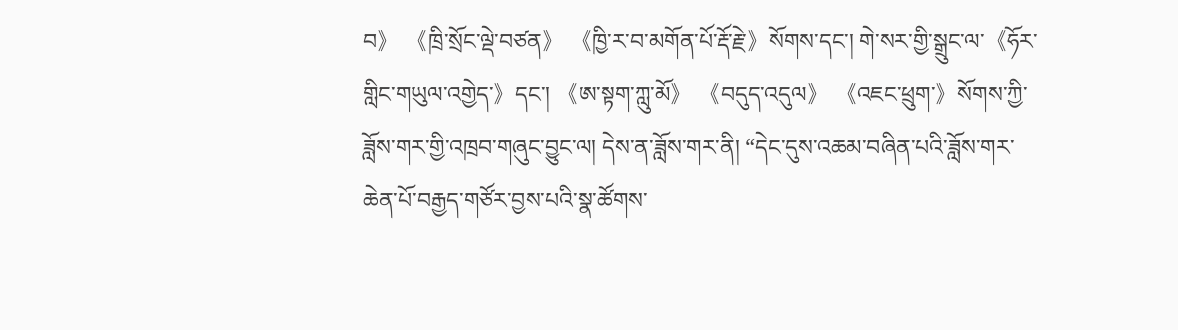བ》 《ཁྲི་སྲོང་ལྡེ་བཙན》 《ཁྱི་ར་བ་མགོན་པོ་རྡོ་རྗེ་》སོགས་དང་། གེ་སར་གྱི་སྒྲུང་ལ་《ཧོར་གླིང་གཡུལ་འགྱེད་》དང་། 《ཨ་སྟག་ཀླུ་མོ》 《བདུད་འདུལ》 《འཇང་ཕྲུག་》སོགས་ཀྱི་ཟློས་གར་གྱི་འཁྲབ་གཞུང་བྱུང་ལ། དེས་ན་ཟློས་གར་ནི། “དེང་དུས་འཆམ་བཞིན་པའི་ཟློས་གར་ཆེན་པོ་བརྒྱད་གཙོར་བྱས་པའི་སྣ་ཚོགས་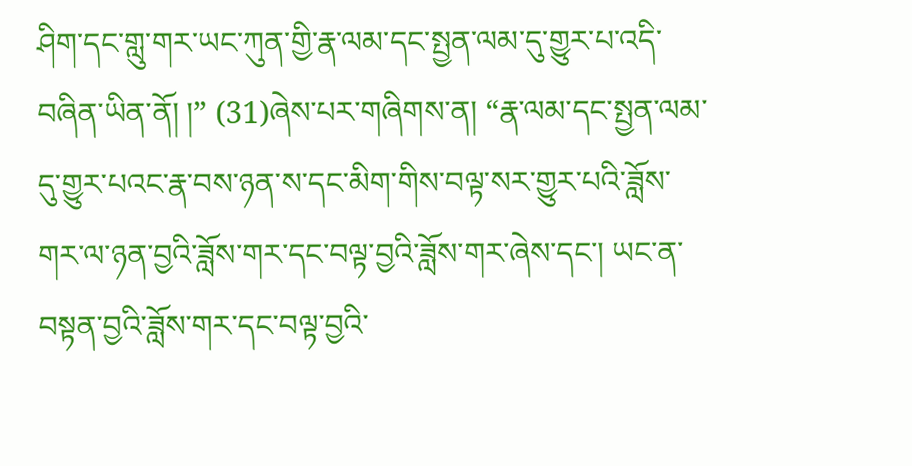ཤིག་དང་གླུ་གར་ཡང་ཀུན་གྱི་རྣ་ལམ་དང་སྤྱན་ལམ་དུ་གྱུར་པ་འདི་བཞིན་ཡིན་ནོ། །” (31)ཞེས་པར་གཞིགས་ན། “རྣ་ལམ་དང་སྤྱན་ལམ་དུ་གྱུར་པའང་རྣ་བས་ཉན་ས་དང་མིག་གིས་བལྟ་སར་གྱུར་པའི་ཟློས་གར་ལ་ཉན་བྱའི་ཟློས་གར་དང་བལྟ་བྱའི་ཟློས་གར་ཞེས་དང་། ཡང་ན་བསྟན་བྱའི་ཟློས་གར་དང་བལྟ་བྱའི་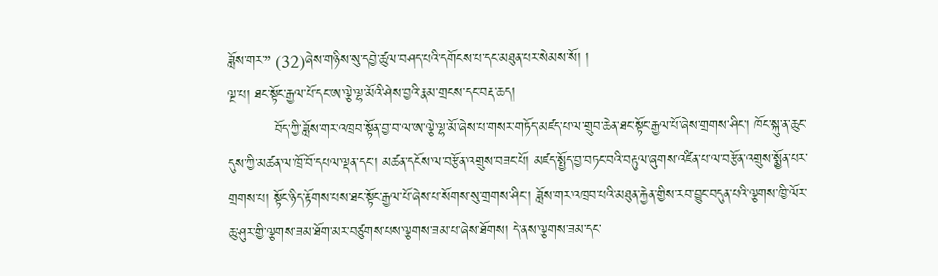ཟློས་གར་” (32)ཞེས་གཉིས་སུ་དབྱེ་ཚུལ་བཤད་པའི་དགོངས་པ་དང་མཐུན་པར་སེམས་སོ། །
ལྔ་པ། ཐང་སྟོང་རྒྱལ་པོ་དང་ཨ་ལྕེ་ལྷ་མོའི་ཤེས་བྱའི་རྣམ་གྲངས་དང་བརྡ་ཆད།
          བོད་ཀྱི་ཟློས་གར་འཁྲབ་སྟོན་བྱ་བ་ལ་ཨ་ལྕེ་ལྷ་མོ་ཞེས་པ་གསར་གཏོད་མཛད་པ་ལ་གྲུབ་ཆེན་ཐང་སྟོང་རྒྱལ་པོ་ཞེས་གྲགས་ཤིང་། ཁོང་སྐུ་ན་ཆུང་དུས་ཀྱི་མཚན་ལ་ཁྲོ་བོ་དཔལ་ལྡན་དང་། མཚན་དངོས་ལ་བརྩོན་འགྲུས་བཟང་པོ། མཛད་སྤྱོད་བྱ་བཏང་བའི་བརྟུལ་ཞུགས་འཛིན་པ་ལ་བརྩོན་འགྲུས་སྨྱོན་པར་གྲགས་པ། སྟོང་ཉིད་རྟོགས་པས་ཐང་སྟོང་རྒྱལ་པོ་ཞེས་པ་སོགས་སུ་གྲགས་ཤིང་། ཟློས་གར་འཁྲབ་པའི་མཐུན་རྐྱེན་གྱིས་རབ་བྱུང་བདུན་པའི་ལྕགས་ཁྱི་ལོར་ཆུ་ཤུར་གྱི་ལྕགས་ཟམ་ཐོག་མར་བཙུགས་པས་ལྕགས་ཟམ་པ་ཞེས་ཐོགས། དེ་ནས་ལྕགས་ཟམ་དང་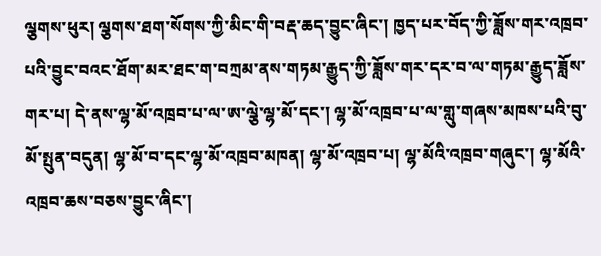ལྕགས་ཕུར། ལྕགས་ཐག་སོགས་ཀྱི་མིང་གི་བརྡ་ཆད་བྱུང་ཞིང་། ཁྱད་པར་བོད་ཀྱི་ཟློས་གར་འཁྲབ་པའི་བྱུང་བའང་ཐོག་མར་ཐང་ག་བཀྲམ་ནས་གཏམ་རྒྱུད་ཀྱི་ཟློས་གར་དར་བ་ལ་གཏམ་རྒྱུད་ཟློས་གར་པ། དེ་ནས་ལྷ་མོ་འཁྲབ་པ་ལ་ཨ་ལྕེ་ལྷ་མོ་དང་། ལྷ་མོ་འཁྲབ་པ་ལ་གླུ་གཞས་མཁས་པའི་བུ་མོ་སྤུན་བདུན། ལྷ་མོ་བ་དང་ལྷ་མོ་འཁྲབ་མཁན། ལྷ་མོ་འཁྲབ་པ། ལྷ་མོའི་འཁྲབ་གཞུང་། ལྷ་མོའི་འཁྲབ་ཆས་བཅས་བྱུང་ཞིང་།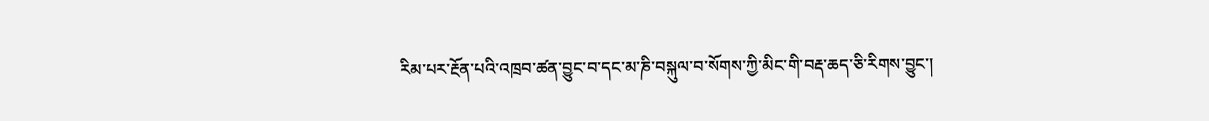རིམ་པར་རྔོན་པའི་འཁྲབ་ཚན་བྱུང་བ་དང་མ་ཎི་བསྐུལ་བ་སོགས་ཀྱི་མིང་གི་བརྡ་ཆད་ཅི་རིགས་བྱུང་།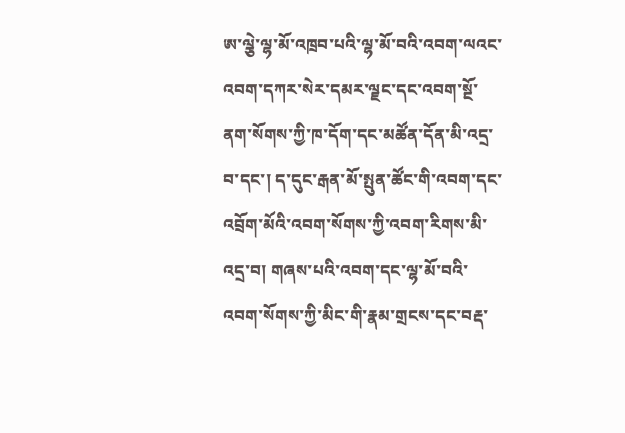ཨ་ལྕེ་ལྷ་མོ་འཁྲབ་པའི་ལྷ་མོ་བའི་འབག་ལའང་འབག་དཀར་སེར་དམར་ལྗང་དང་འབག་སྔོ་ནག་སོགས་ཀྱི་ཁ་དོག་དང་མཚོན་དོན་མི་འདྲ་བ་དང་། ད་དུང་རྒན་མོ་སྤུན་ཚོང་གི་འབག་དང་འབྲོག་མོའི་འབག་སོགས་ཀྱི་འབག་རིགས་མི་འདྲ་བ། གཞས་པའི་འབག་དང་ལྷ་མོ་བའི་འབག་སོགས་ཀྱི་མིང་གི་རྣམ་གྲངས་དང་བརྡ་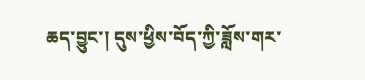ཆད་བྱུང་། དུས་ཕྱིས་བོད་ཀྱི་ཟློས་གར་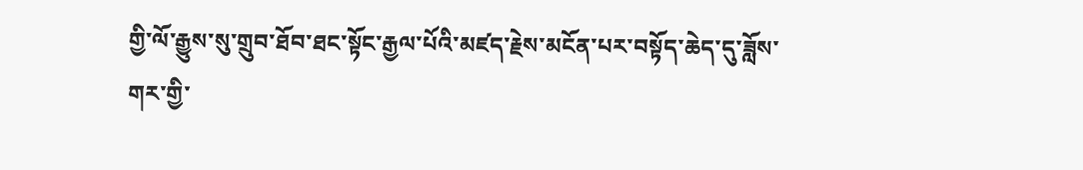གྱི་ལོ་རྒྱུས་སུ་གྲུབ་ཐོབ་ཐང་སྟོང་རྒྱལ་པོའི་མཛད་རྗེས་མངོན་པར་བསྟོད་ཆེད་དུ་ཟློས་གར་གྱི་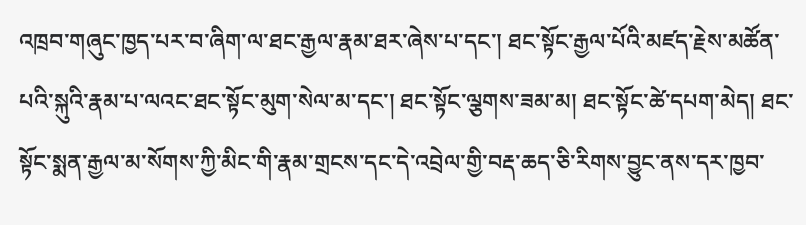འཁྲབ་གཞུང་ཁྱད་པར་བ་ཞིག་ལ་ཐང་རྒྱལ་རྣམ་ཐར་ཞེས་པ་དང་། ཐང་སྟོང་རྒྱལ་པོའི་མཛད་རྗེས་མཚོན་པའི་སྐུའི་རྣམ་པ་ལའང་ཐང་སྟོང་མུག་སེལ་མ་དང་། ཐང་སྟོང་ལྕགས་ཟམ་མ། ཐང་སྟོང་ཚེ་དཔག་མེད། ཐང་སྟོང་སྨན་རྒྱལ་མ་སོགས་ཀྱི་མིང་གི་རྣམ་གྲངས་དང་དེ་འབྲེལ་གྱི་བརྡ་ཆད་ཅི་རིགས་བྱུང་ནས་དར་ཁྱབ་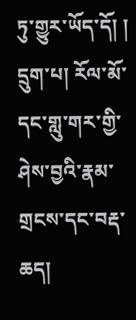ཏུ་གྱུར་ཡོད་དོ། །
དྲུག་པ། རོལ་མོ་དང་གླུ་གར་གྱི་ཤེས་བྱའི་རྣམ་གྲངས་དང་བརྡ་ཆད།